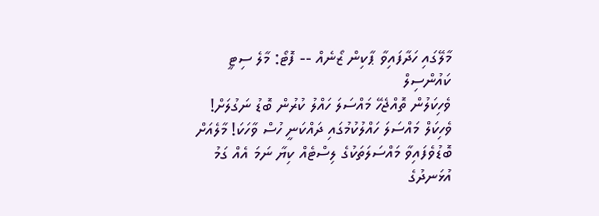މާލޭގައި ހަދާފައިވާ ޕާކިން ޒޯނެއް -- ފޮޓޯ: މާލެ ސިޓީ ކައުންސިލް
ވެހިކަލުން ތޮއްޖެހޭ މައްސަލަ ހައްލު ކުރުން ބޮޑު ނަގުލަށް!
ވެހިކަލް މައްސަލަ ހައްލުކުމުގައި ދައްކަނީ ހުސް ވާހަކަ! މާލެއަށް ބޮޑުވެފައިވާ މައްސަލަތަކުގެ ލިސްޓެއް ކިޔާ ނަމަ އެއް ގަމު އުޅަނދުގެ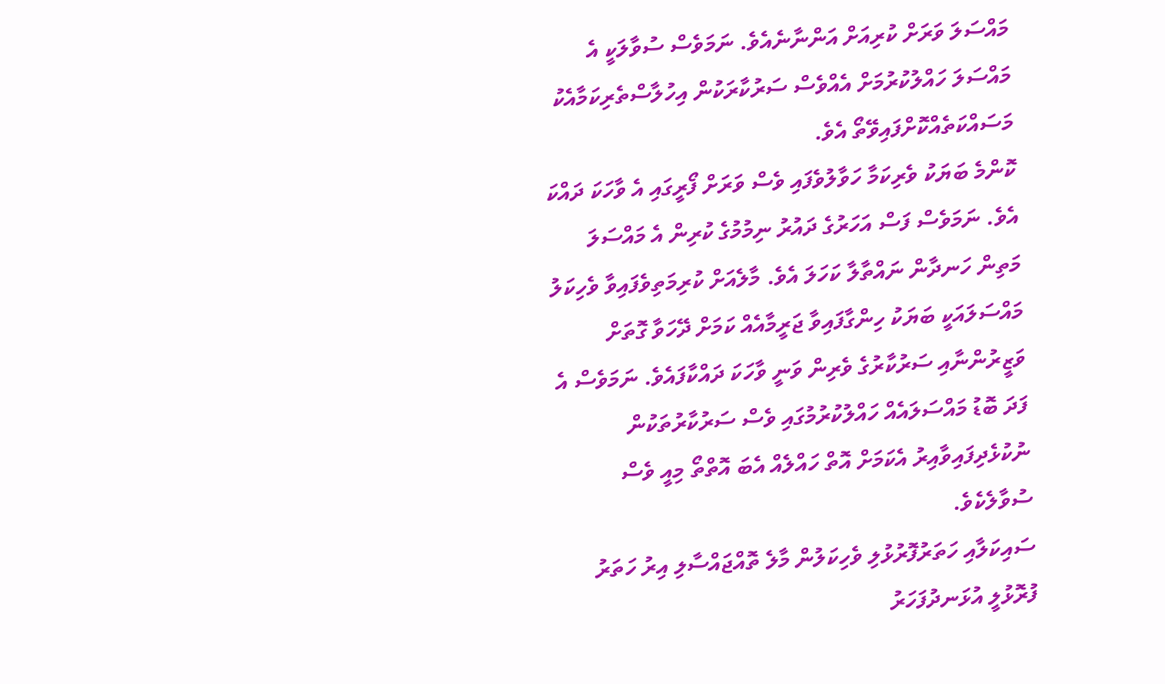މައްސަލަ ވަރަށް ކުރިއަށް އަންނާނެއެވެ. ނަމަވެސް ސުވާލަކީ އެ މައްސަލަ ހައްލުކުރުމަށް އެއްވެސް ސަރުކާރަކުން އިހުލާސްތެރިކަމާއެކު މަސައްކަތެއްކޮށްފައިވޭތޯ އެވެ.
ކޮންމެ ބަޔަކު ވެރިކަމާ ހަވާލުވެފައި ވެސް ވަރަށް ފޯރީގައި އެ ވާހަކަ ދައްކަ އެވެ. ނަމަވެސް ފަސް އަހަރުގެ ދައުރު ނިމުމުގެ ކުރިން އެ މައްސަލަ މަތިން ހަނދާން ނައްތާލާ ކަހަލަ އެވެ. މާލެއަށް ކުރިމަތިވެފައިވާ ވެހިކަލު މައްސަލައަކީ ބަޔަކު ހިންގާފައިވާ ޖަރީމާއެއް ކަމަށް ދޭހަވާ ގޮތަށް ވަޒީރުންނާއި ސަރުކާރުގެ ވެރިން ވަނީ ވާހަކަ ދައްކާފައެވެ. ނަމަވެސް އެ ފަދަ ބޮޑު މައްސަލައެއް ހައްލުކުރުމުގައި ވެސް ސަރުކާރުތަކުން ނުކުޅެދިފައިވާއިރު އެކަމަށް އޮތް ހައްލެއް އެބަ އޮތްތޯ މިއީ ވެސް ސުވާލެކެވެ.
ސައިކަލާއި ހަތަރުފޮރުޅުލި ވެހިކަލުން މާލެ ތޮއްޖައްސާލި އިރު ހަތަރު ފުރޮޅުލީ އުޅަނދުފަހަރު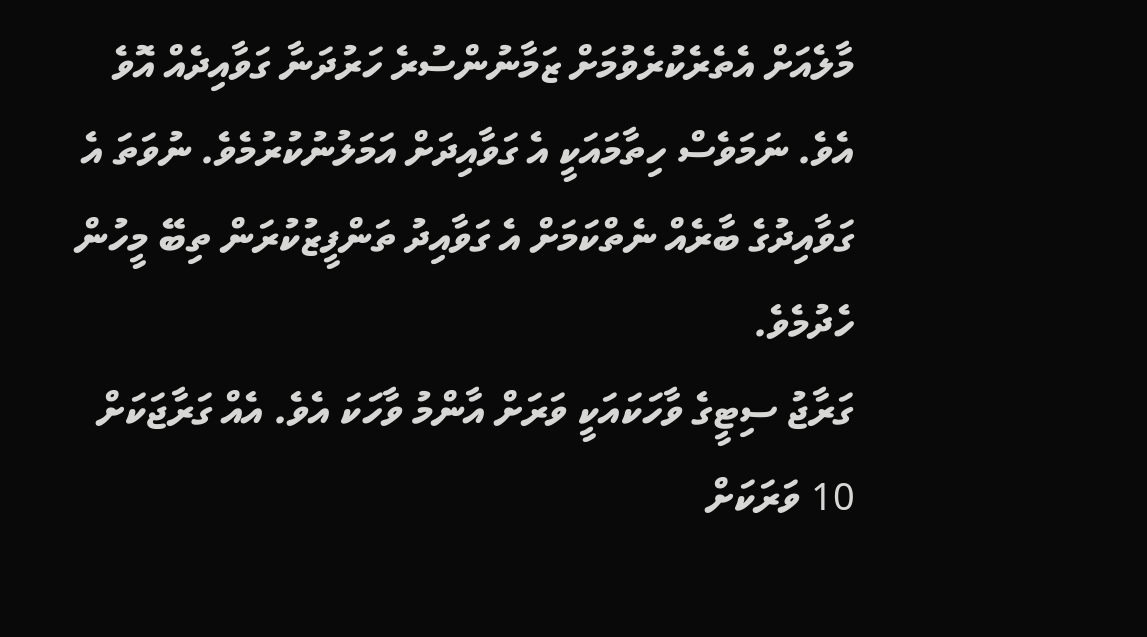މާލެއަށް އެތެރެކުރެވުމަށް ޒަމާނުންސުރެ ހަރުދަނާ ގަވާއިދެއް އޮވެ އެވެ. ނަމަވެސް ހިތާމައަކީ އެ ގަވާއިދަށް އަމަލުނުކުރުމެވެ. ނުވަތަ އެ ގަވާއިދުގެ ބާރެއް ނެތްކަމަށް އެ ގަވާއިދު ތަންފީޒުކުރަން ތިބޭ މީހުން ހެދުމެވެ.
ގަރާޖު ސިޓީގެ ވާހަކައަކީ ވަރަށް އާންމު ވާހަކަ އެވެ. އެއް ގަރާޖަކަށް 10 ވަރަކަށް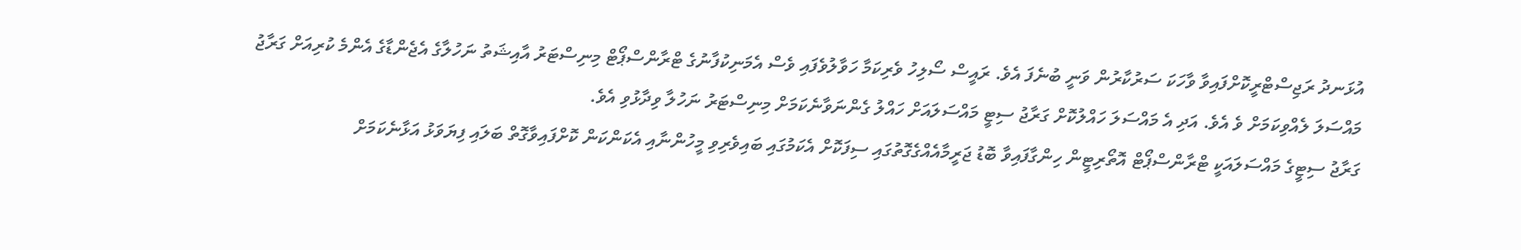އުޅަނދު ރަޖިސްޓްރީކޮށްފައިވާ ވާހަކަ ސަރުކާރުން ވަނީ ބުނެފަ އެވެ. ރައީސް ސޯލިހު ވެރިކަމާ ހަވާލުވެފައި ވެސް އެމަނިކުފާނުގެ ޓްރާންސްޕޯޓް މިނިސްޓަރު އާއިޝަތު ނަހުލާގެ އެޖެންޑާގެ އެންމެ ކުރިއަށް ގަރާޖު މައްސަލަ ލެއްވިކަމަށް ވެ އެވެ. އަދި އެ މައްސަލަ ހައްލުކޮށް ގަރާޖު ސިޓީ މައްސަލައަށް ހައްލު ގެންނަވާނެކަމަށް މިނިސްޓަރު ނަހުލާ ވިދާޅުވި އެވެ.
ގަރާޖު ސިޓީގެ މައްސަލައަކީ ޓްރާންސްޕޯޓް އޮތޯރިޓީން ހިންގާފައިވާ ބޮޑު ޖަރީމާއެއްގެގޮތުގައި ސިފަކޮށް އެކަމުގައި ބައިވެރިވި މީހުންނާއި އެކަންކަން ކޮށްފައިވާގޮތް ބަލައި ފިޔަވަޅު އަޅާނެކަމަށް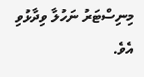މިނިސްޓަރު ނަހުލާ ވިދާޅުވި އެވެ.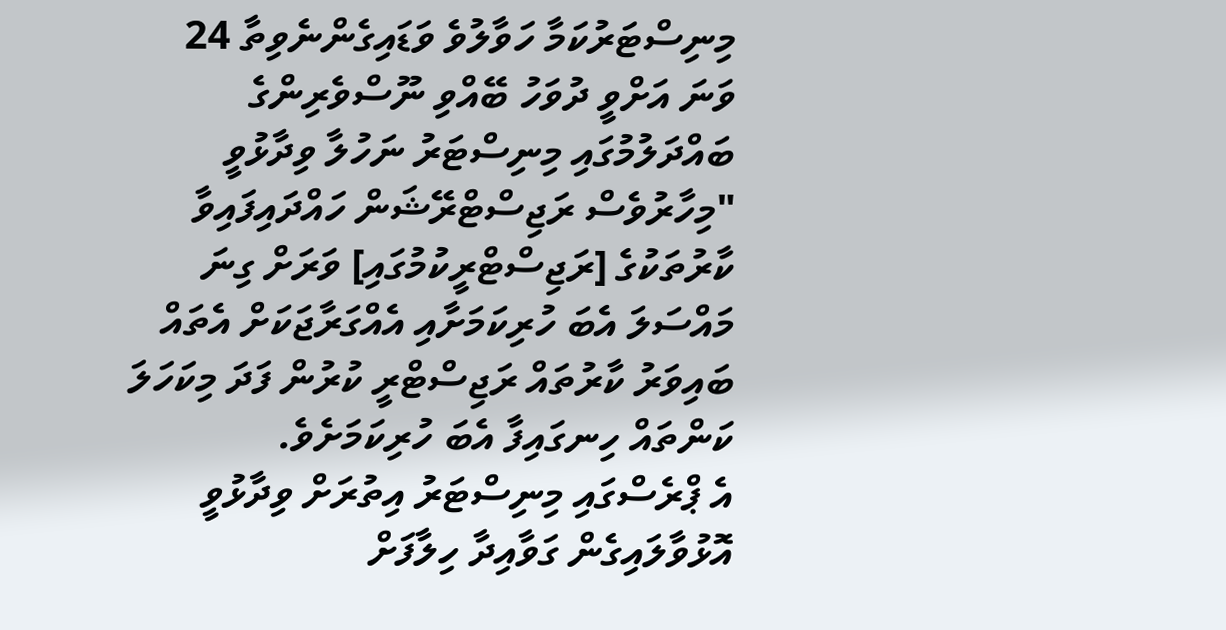މިނިސްޓަރުކަމާ ހަވާލުވެ ވަޑައިގެންނެވިތާ 24 ވަނަ އަށްވީ ދުވަހު ބޭއްވި ނޫސްވެރިންގެ ބައްދަލުމުގައި މިނިސްޓަރު ނަހުލާ ވިދާޅުވީ "މިހާރުވެސް ރަޖިސްޓްރޭޝަން ހައްދައިފައިވާ ކާރުތަކުގެ [ރަޖިސްޓްރީކުމުގައި] ވަރަށް ގިނަ މައްސަލަ އެބަ ހުރިކަމަށާއި އެއްގަރާޖަކަށް އެތައް ބައިވަރު ކާރުތައް ރަޖިސްޓްރީ ކުރުން ފަދަ މިކަހަލަ ކަންތައް ހިނގައިފާ އެބަ ހުރިކަމަށެވެ.
އެ ޕްރެސްގައި މިނިސްޓަރު އިތުރަށް ވިދާޅުވީ އޮޅުވާލައިގެން ގަވާއިދާ ހިލާފަށް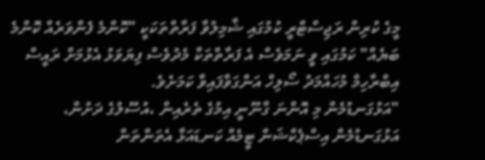މީގެ ކުރިން ރަޖިސްޓްރީ ކުމުގައި ޝާމިލުވާ ފަރާތްތަކަކީ "ކޮންމެ ފެންވަރެއް ކޮންމެ ބަޔެއް" ކަމުގައި ވީ ނަމަވެސް އެ ފަރާތްތަކާ މެދުވެސް ފިޔަވަޅު އެޅުމަށް ރައީސް އިބްރާހިމް މުހައްމަދު ސޯލިހް އަންގަވާފައިވާ ކަމަށެވެ.
"އަޅުގަނޑުމެން މި އޮންނަ ގާނޫނީ އިމުގެ ތެރެއިން ،އުސޫލުގެ ދަށުން، އަޅުގަނޑުމެން އިސްޕެކްޝަން ޓީމެއް ކަނޑައަޅާ އެތަންތަން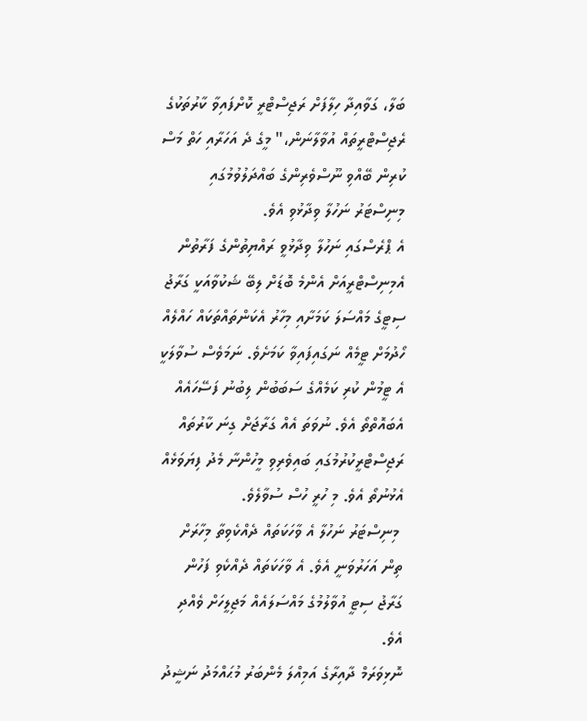ބަލާ، ގަވާއިދާ ހިލާފަށް ރަޖިސްޓްރީ ކޮށްފައިވާ ކާރުތަކުގެ ރެޖިސްޓްރީތައް އުވާލާނަން،" މީގެ ދެ އަހަރާއި ހަތް މަސް ކުރިން ބޭއްވި ނޫސްވެރިންގެ ބައްދަލުވުމުގައި މިނިސްޓަރު ނަހުލާ ވިދާޅުވި އެވެ.
އެ ޕްރެސްގައި ނަހުލާ ވިދާޅުވީ ރައްޔިތުންގެ ފަރާތުން އެމިނިސްޓްރީއަށް އެންމެ ބޮޑަށް ލިބޭ ޝަކުވާއަކީ ގަރާޖު ސިޓީގެ މައްސަލަ ކަމަށާއި މިހާރު އެކަންތައްތަކައް ހައްލެއް ހޯދުމަށް ޓީމެއް ނަގައިފައިވާ ކަމަށެވެ. ނަމަވެސް ސުވާލަކީ އެ ޓީމުން ކުރި ކަމެއްގެ ސަބަބުން ލިބުނު ފަސޭހައެއް އެބައޮތްތޯ އެވެ. ނުވަތަ އެއް ގަރާޖަށް ގިނަ ކާރުތައް ރަޖިސްޓްރީކުރުމުގައި ބައިވެރިވި މީހުންނާ މެދު ފިޔަވަޅެއް އެޅުނުތޯ އެވެ. މި ހުރީ ހުސް ސުވާލެވެ.
 މިނިސްޓަރު ނަހުލާ އެ ވާހަކަތައް ދެއްކެވިތާ މިހާރަށް ތިން އަހަރުވަނީ އެވެ. އެ ވާހަކަތައް ދެއްކެވި ފަހުން ގަރާޖު ސިޓީ އުވާލުމުގެ މައްސަލައެއް މަޖިލީހަށް ވެއްދި އެވެ.
ނޮޅިވަރަމް ދާއިރާގެ އަމިއްލަ މެންބަރު މުޙައްމަދު ނަޝީދު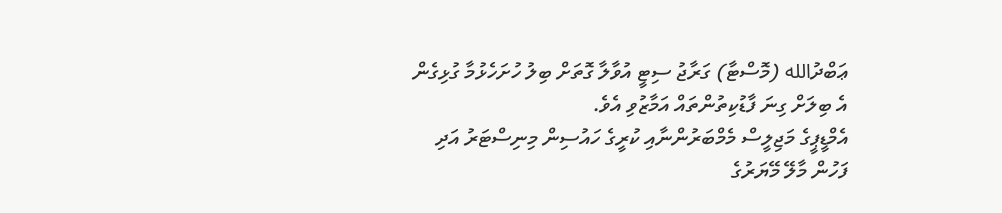ޢަބްދުالله (މޮސްޓާ) ގަރާޖު ސިޓީ އުވާލާ ގޮތަށް ބިލު ހުށަހެޅުމާ ގުޅިގެން އެ ބިލަށް ގިނަ ފާޑުކިތުންތައް އަމާޒުވި އެވެ.
އެމްޑީޕީގެ މަޖިލީސް މެމްބަރުންނާއި ކުރީގެ ހައުސިން މިނިސްޓަރު އަދި ފަހުން މާލޭ މޭޔަރުގެ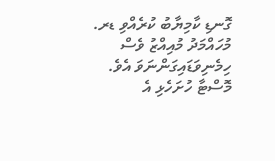ގޮނޑި ކާމިޔާބު ކުރެއްވި ޑރ. މުހައްމަދު މުއިއްޒު ވެސް ހިމެނިވަޑައިގަންނަވަ އެވެ.
މޮސްޓާ ހުށަހެޅި އެ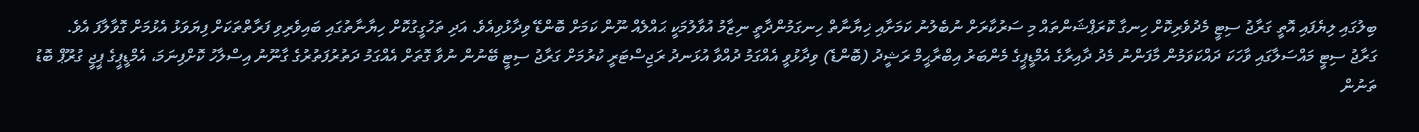ބިލުގައި ލިޔެފައި އޮތީ ގަރާޖު ސިޓީ މެދުވެރިކޮށް ހިނގާ ކޮރަޕްޝަންތައް މި ސަރުކާރަށް ނުބެލުނު ކަމަށާއި ޚިޔާނާތް ހިނގަމުންދާތީ ނިޒާމު އުވާލުމަކީ ޙައްލެއް ނޫން ކަމަށް ބޮންޑޭ ވިދާޅުވިއެވެ. އަދި ތަހުގީގުކޮށް ހިޔާނާތުގައި ބައިވެރިވި ފަރާތްތަކަށް ފިޔަވަޅު އެޅުމަށް ގޮވާލާފަ އެވެ.
ގަރާޖު ސިޓީ މައްސަލާގައި ވާހަކަ ދައްކަވަމުން މާފަންނު މެދު ދާއިރާގެ އެމްޑީޕީގެ މެންބަރު އިބްރާޙީމް ރަޝީދު (ބޮންޑެ) ވިދާޅުވީ އެއްގަމު ދުއްވާ އުޅަނދު ރަޖިސްޓަރީ ކުރުމަށް ގަރާޖު ސިޓީ ބޭނުން ނުވާ ގޮތަށް އެއްގަމު ދަތުރުފަތުރުގެ ގާނޫނު އިސްލާހު ކޮށްފިނަމަ، އެމްޑީޕީގެ ޕީޖީ ގުރޫޕް ބޮޑު ތަނުން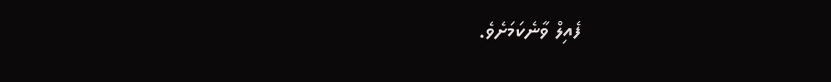ފެއިލް ވާނެކަމަށެވެ.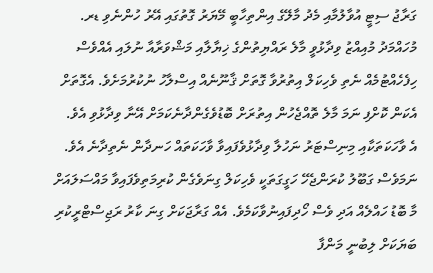ގަރާޖު ސިޓީ އުވާލުމާއި މެދު މާލޭގެ އިންތިހާބީ މޭޔަރު ގޮތުގައި އޭރު ހުންނެވި ޑރ. މުހައްމަދު މުއިއްޒު ވިދާޅުވީ މާލެ ރައްޔިތުންގެ ޚިޔާލާއި މަޝްވަރާއާ ނުލައި އެއްވެސް ހިފެހެއްޓުމެއް ނެތި ވެހިކަލް އިތުރުވާ ގޮތަށް ޤާނޫނެއް އިސްލާހު ނުކުރުމަށެވެ. އެގޮތަށް އެކަން ކޮށްފި ނަމަ މާލެ ތޮއްޖެހުން އިތުރަށް ބޮޑުވެގެންދާނެކަމަށް އޭނާ ވިދާޅުވި އެވެ.
އެ ވާހަކަތަކާއި މިނިސްޓަރު ނަހުލާ ވިދާޅުވެފައިވާ ވާހަކަތައް ހަނދާން ނެތިދާނެ އެވެ. ނަމަވެސް ގަބޫލު ކުރަންޖެހޭ ހަގީގަތަކީ ވެހިކަލް ގިނަވެގެން ކުރިމަތިވެފައިވާ މައްސަލައަށް މާ ބޮޑު ހައްލެއް އަދި ވެސް ހޯދިފައިނުވާކަމެވެ. އެއް ގަރާޖަކަށް ގިނަ ކާރު ރަޖިސްޓްރީކުރި ބަޔަކަށް ލިބުނީ މަންފާ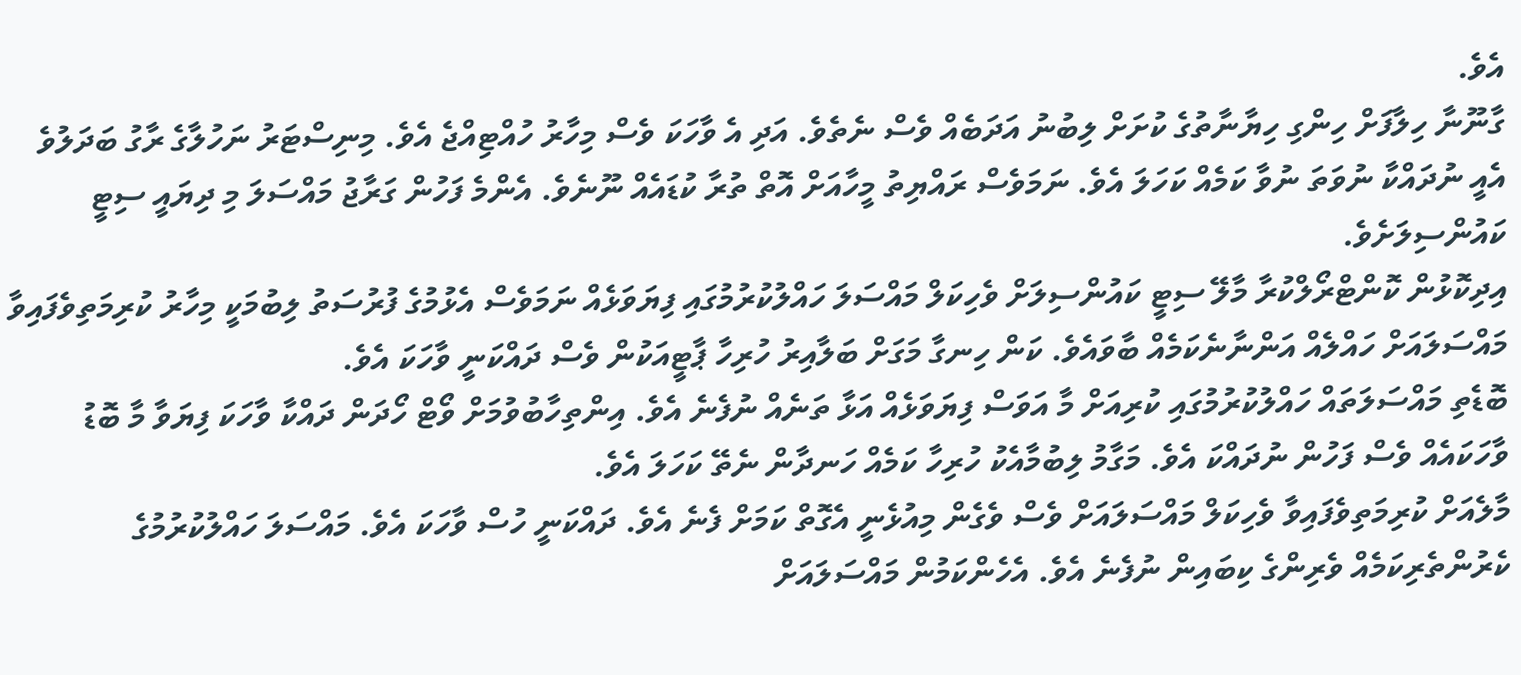އެވެ.
ގާނޫނާ ހިލާފަށް ހިންގި ހިޔާނާތުގެ ކުށަށް ލިބުނު އަދަބެއް ވެސް ނެތެވެ. އަދި އެ ވާހަކަ ވެސް މިހާރު ހުއްޓިއްޖެ އެވެ. މިނިސްޓަރު ނަހުލާގެ ރާގު ބަދަލުވެ އެއީ ނުދައްކާ ނުވަތަ ނުވާ ކަމެއް ކަހަލަ އެވެ. ނަމަވެސް ރައްޔިތު މީހާއަށް އޮތް ތުރާ ކުޑައެއް ނޫނެވެ. އެންމެ ފަހުން ގަރާޖު މައްސަލަ މި ދިޔައީ ސިޓީ ކައުންސިލަށެވެ.
އިދިކޮޅުން ކޮންޓްރޯލްކުރާ މާލޭ ސިޓީ ކައުންސިލަށް ވެހިކަލް މައްސަލަ ހައްލުކުރުމުގައި ފިޔަވަޅެއް ނަމަވެސް އެޅުމުގެ ފުރުސަތު ލިބުމަކީ މިހާރު ކުރިމަތިވެފައިވާ މައްސަލައަށް ހައްލެއް އަންނާނެކަމެއް ބާވައެވެ. ކަން ހިނގާ މަގަށް ބަލާއިރު ހުރިހާ ޕާޓީއަކުން ވެސް ދައްކަނީ ވާހަކަ އެވެ.
ބޮޑެތި މައްސަލަތައް ހައްލުކުރުމުގައި ކުރިއަށް މާ އަވަސް ފިޔަވަޅެއް އަޅާ ތަނެއް ނުފެނެ އެވެ. އިންތިހާބުވުމަށް ވޯޓް ހޯދަން ދައްކާ ވާހަކަ ފިޔަވާ މާ ބޮޑު ވާހަކައެއް ވެސް ފަހުން ނުދައްކަ އެވެ. މަގާމު ލިބުމާއެކު ހުރިހާ ކަމެއް ހަނދާން ނެތޭ ކަހަލަ އެވެ.
މާލެއަށް ކުރިމަތިވެފައިވާ ވެހިކަލް މައްސަލައަށް ވެސް ވެގެން މިއުޅެނީ އެގޮތް ކަމަށް ފެނެ އެވެ. ދައްކަނީ ހުސް ވާހަކަ އެވެ. މައްސަލަ ހައްލުކުރުމުގެ ކެރުންތެރިކަމެއް ވެރިންގެ ކިބައިން ނުފެނެ އެވެ. އެހެންކަމުން މައްސަލައަށް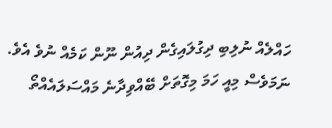ހައްލެއް ނުލިބި ދިގުލައިގެން ދިއުން ނޫން ކަމެއް ނުވެ އެވެ. ނަމަވެސް މިއީ ހަމަ މިގޮތަށް ބޭއްވިދާނެ މައްސަލައެއްތޯ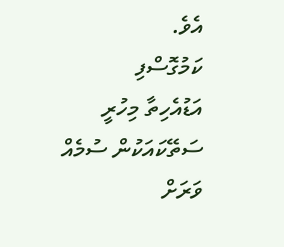އެވެ.
ކަމުގޮސްފި
އަޑުއެހިތާ މިހުރީ
ސަތޭކައަކުން ސުމެއް
ވަރަށް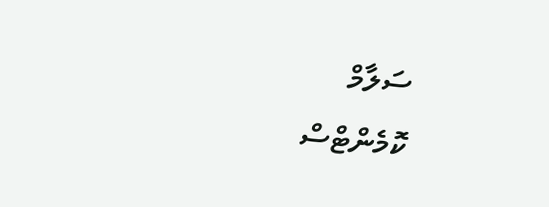ސަލާމް
ކޮމެންޓްސް